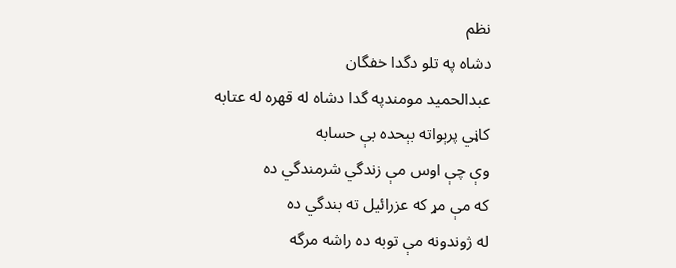نظم
دشاه په تلو دگدا خفگان
عبدالحمید مومندپه گدا دشاه له قهره له عتابه
کاڼي پرېواته بېحده بې حسابه
وې چې اوس مې زندگي شرمندگي ده
که مې مړ که عزرائيل ته بندگي ده
له ژوندونه مې توبه ده راشه مرگه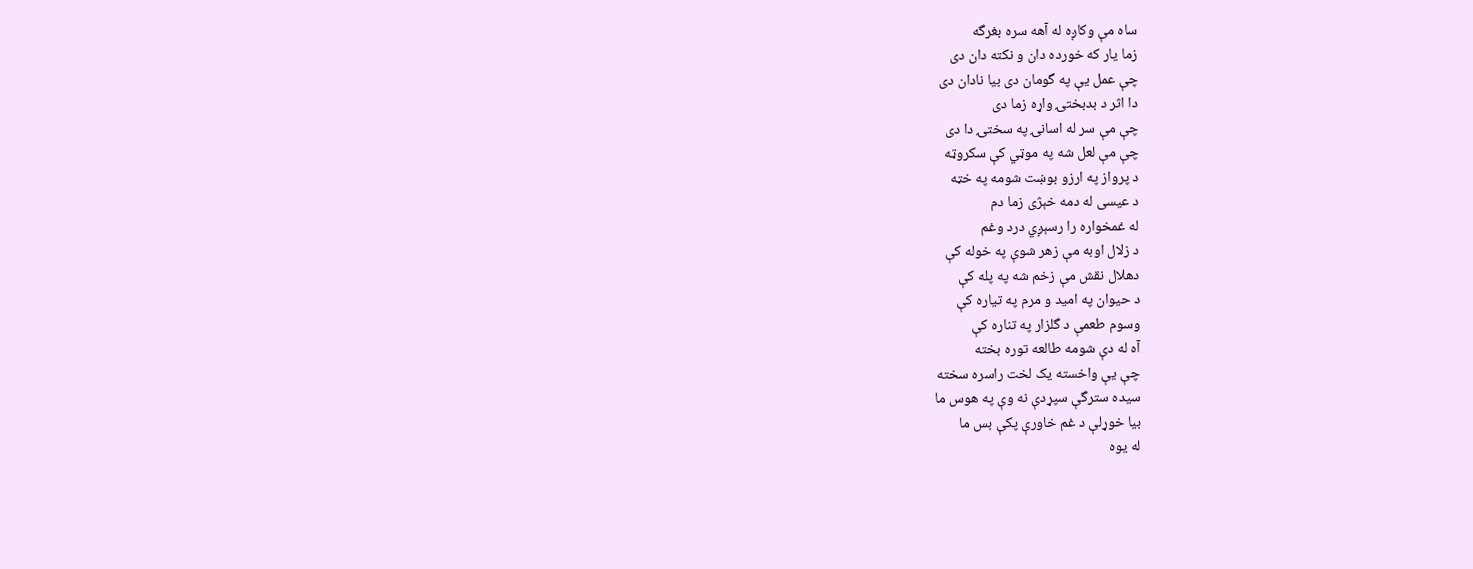ساه مې وکاږه له آهه سره بغرگه
زما يار که خورده دان و نکته دان دی
چې عمل يې په گومان دی بيا نادان دی
دا اثر د بدبختۍ واړه زما دی
چې مې سر له اسانۍ په سختۍ دا دی
چې مې لعل شه په موټي کې سکروټه
د پرواز په ارزو بوښت شومه په خټه
د عيسی له دمه خېژی زما دم
له غمخواره را رسېږي درد وغم
د زلال اوبه مې زهر شوې په خوله کې
دهلال نقش مې زخم شه په پله کې
د حيوان په اميد و مرم په تياره کې
وسوم طعمې د گلزار په تناره کې
آه له دې شومه طالعه توره بخته
چې يې واخسته يک لخت راسره سخته
سيده سترگې سپړدې نه وې په هوس ما
بيا خوړلې د غم خاورې پکې بس ما
له يوه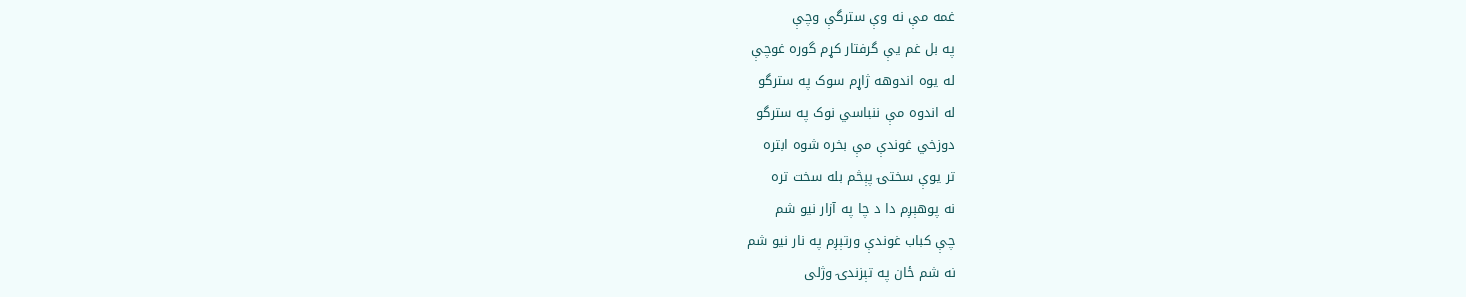غمه مې نه وې سترگې وچې
په بل غم يې گرفتار کړم گوره غوچې
له يوه اندوهه ژاړم سوک په سترگو
له اندوه مې ننباسي نوک په سترگو
دوزخي غوندې مې بخره شوه ابتره
تر يوې سختۍ پېڅم بله سخت تره
نه پوهېږم دا د چا په آزار نيو شم
چې کباب غوندې ورتېږم په نار نيو شم
نه شم ځان په تېزندۍ وژلی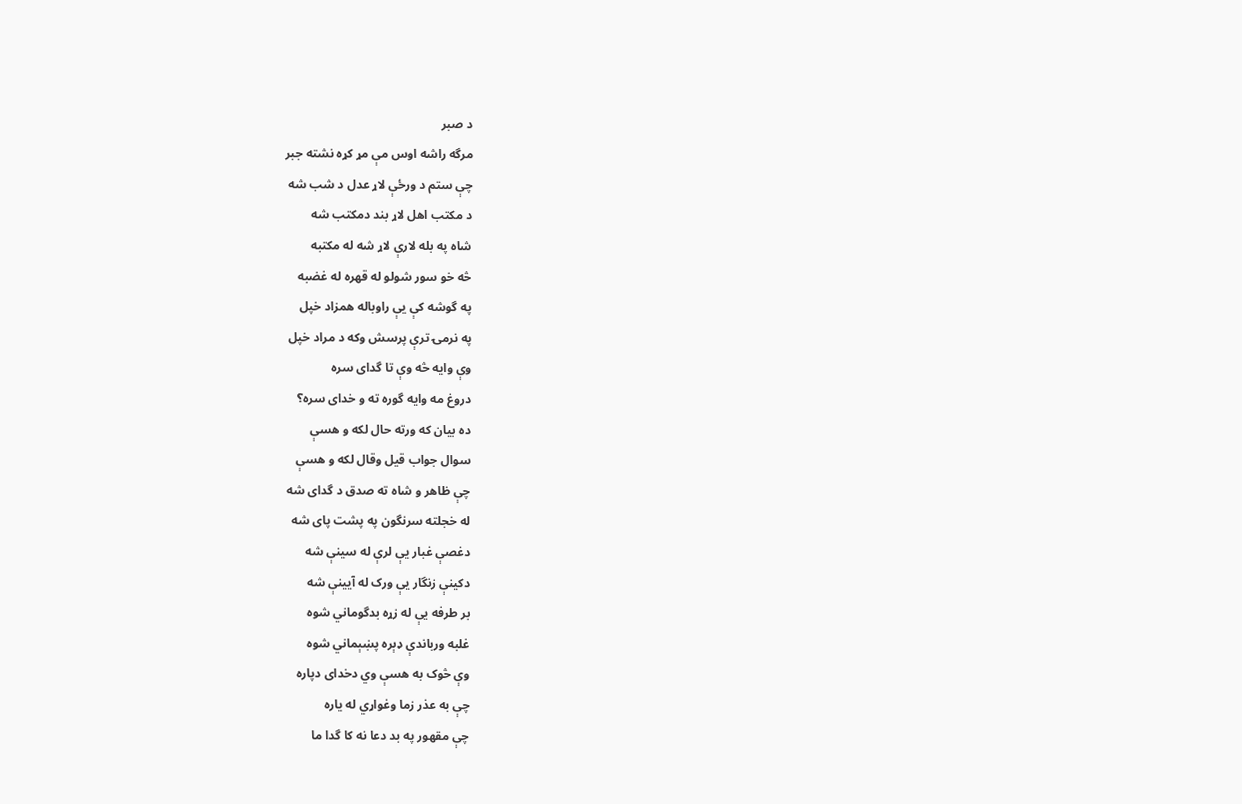د صبر
مرگه راشه اوس مې مړ کړه نشته جبر
چې ستم د ورځې لاړ عدل د شب شه
د مکتب اهل لاړ بند دمکتب شه
شاه په بله لارې لاړ شه له مکتبه
څه خو سور شولو له قهره له غضبه
په گوشه کې يې راوباله همزاد خپل
په نرمۍ ترې پرسش وکه د مراد خپل
وې وايه څه وې تا گدای سره
دروغ مه وايه گوره ته و خدای سره؟
ده بيان که ورته حال لکه و هسې
سوال جواب قيل وقال لکه و هسې
چې ظاهر و شاه ته صدق د گدای شه
له خجلته سرنگون په پشت پای شه
دغصې غبار يې لرې له سينې شه
دکينې زنگار يې ورک له آيينې شه
بر طرفه يې له زړه بدگوماني شوه
غلبه ورباندې ډېره پښېماني شوه
وې څوک به هسې وي دخدای دپاره
چې به عذر زما وغواړي له ياره
چې مقهور په بد دعا نه کا گدا ما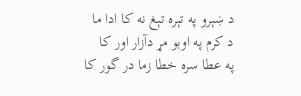د ښېرو په تېره تېغ نه کا ادا ما
د کرم په اوبو مړ دآزار اور کا
په عطا سره خطا زما در گور کا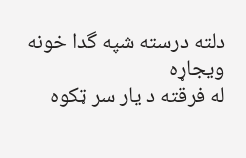دلته درسته شپه گدا خونه ويجاړه
له فرقته د يار سر ټکوه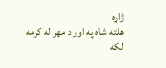ژاړه
هلته شاه په اور د مهر له کرمه
لکه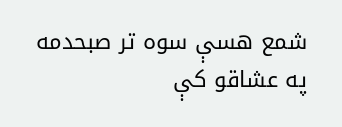شمع هسې سوه تر صبحدمه
په عشاقو کې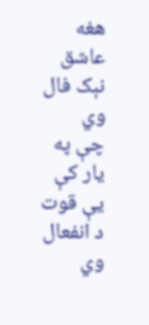هغه عاشق نېک فال وي
چې په يار کې يې قوت د انفعال وي